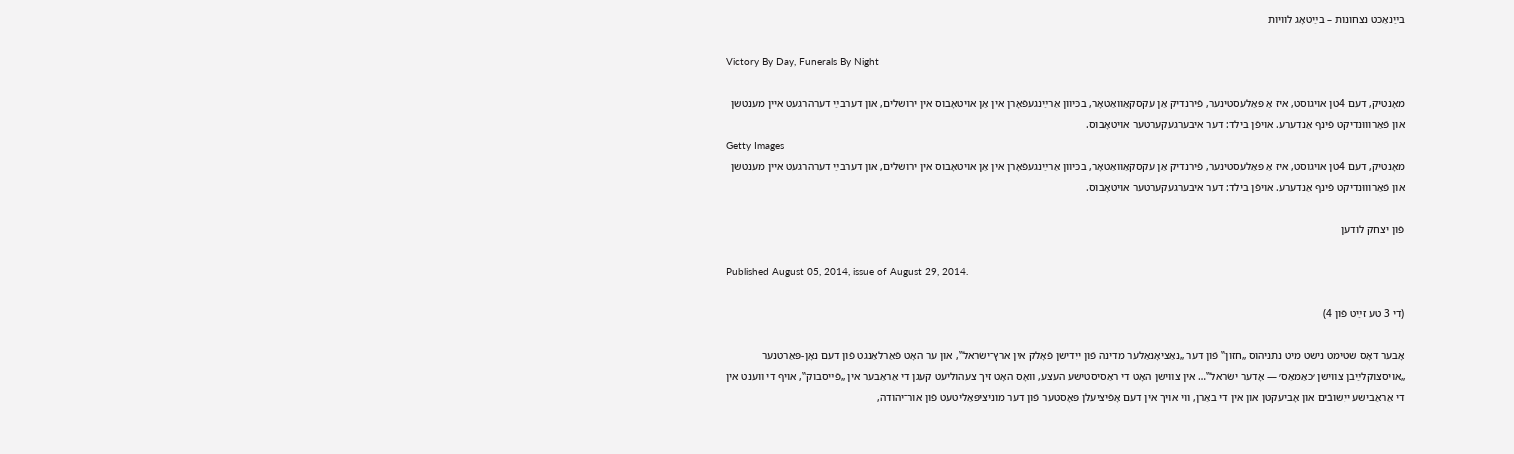בײַנאַכט נצחונות – בײַטאָג לוויות

Victory By Day, Funerals By Night

מאָנטיק, דעם 4טן אויגוסט, איז אַ פּאַלעסטינער, פֿירנדיק אַן עקסקאַוואַטאָר, בכּיוון אַרײַנגעפֿאָרן אין אַן אויטאָבוס אין ירושלים, און דערבײַ דערהרגעט איין מענטשן און פֿאַרוווּנדיקט פֿינף אַנדערע. אויפֿן בילד: דער איבערגעקערטער אויטאָבוס.
Getty Images
מאָנטיק, דעם 4טן אויגוסט, איז אַ פּאַלעסטינער, פֿירנדיק אַן עקסקאַוואַטאָר, בכּיוון אַרײַנגעפֿאָרן אין אַן אויטאָבוס אין ירושלים, און דערבײַ דערהרגעט איין מענטשן און פֿאַרוווּנדיקט פֿינף אַנדערע. אויפֿן בילד: דער איבערגעקערטער אויטאָבוס.

פֿון יצחק לודען

Published August 05, 2014, issue of August 29, 2014.

(די 3 טע זײַט פֿון 4)

אָבער דאָס שטימט נישט מיט נתניהוס „חזון‟ פֿון דער „נאַציאָנאַלער מדינה פֿון ייִדישן פֿאָלק אין ארץ־ישׂראל‟, און ער האָט פֿאַרלאַנגט פֿון דעם נאָן-פּאַרטנער „אויסצוקלײַבן צװישן ׳כאַמאַס׳ — אָדער ישׂראל‟… אין צװישן האָט די ראַסיסטישע העצע, װאָס האָט זיך צעהוליעט קעגן די אַראַבער אין „פֿײסבוק‟, אויף די װענט אין די אַראַבישע ייִשובֿים און אָביעקטן און אין די באַרן, װי אויך אין דעם אָפֿיציעלן פּאָסטער פֿון דער מוניציפּאַליטעט פֿון אור־יהודה,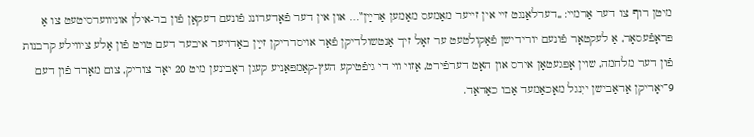מיטן רוף צו דער אַרמײ: „דערלאַנגט זײ אין זייער מאַמעס מאַמען אַרײַן‟… און אין דער פֿאָדערונג פֿונעם דעקאַן פֿון בר-אילן אוניװערסיטעט צו אַ פּראָפֿעסאָר, אַ לעקטאָר פֿונעם יורידישן פֿאַקולטעט ער זאָל זיך אַנטשולדיקן פֿאַר אויסדריקן זײַן באַדויער איבער דעם טויט פֿון אַלע ציװילע קרבנות פֿון דער מלחמה, שוין אָפּגעטאָן אירס און האָט דערפֿירט, אַזוי װי די גיפֿטיקע העץ-קאַמפּאַניע קעגן ראָבינען מיט 20 יאָר צוריק, צום מאָרד פֿון דעם 9־יאָריקן אַראַבישן ייִנגל מאָכאַמעד אַבו כאַדאַד.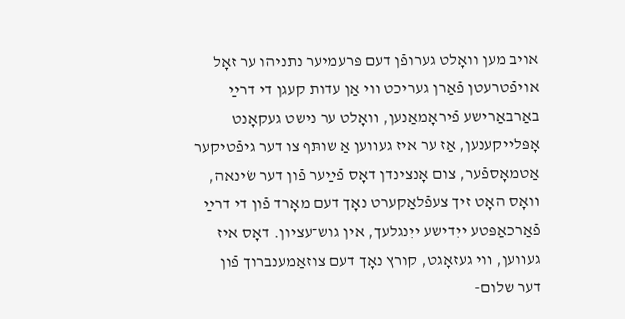אויב מען וואָלט גערופֿן דעם פּרעמיער נתניהו ער זאָל אויפֿטרעטן פֿאַרן געריכט װי אַן עדות קעגן די דרײַ באַרבאַרישע פֿיראָמאַנען, װאָלט ער נישט געקאָנט אָפּלײקענען, אַז ער איז געװען אַ שותּף צו דער גיפֿטיקער אַטמאָספֿער, צום אָנצינדן דאָס פֿײַער פֿון דער שׂינאה, װאָס האָט זיך צעפֿלאַקערט נאָך דעם מאָרד פֿון די דרײַ פֿאַרכאַפּטע ייִדישע ייִנגלעך, אין גוש־עציון. דאָס איז געװען, װי געזאָגט, קורץ נאָך דעם צוזאַמענברוך פֿון דער שלום-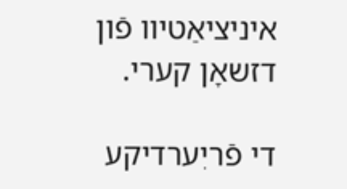איניציאַטיװ פֿון דזשאָן קערי.

די פֿריִערדיקע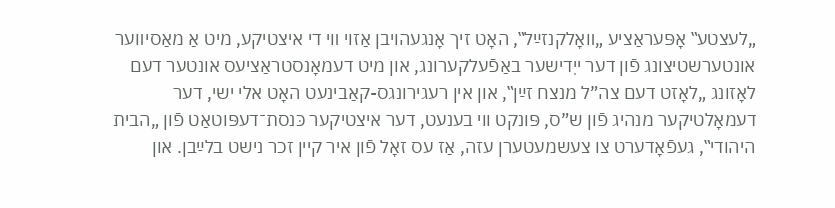„לעצטע‟ אָפּעראַציע „װאָלקנזײַל‟, האָט זיך אָנגעהויבן אַזוי װי די איצטיקע, מיט אַ מאַסיװער אונטערשטיצונג פֿון דער ייִדישער באַפֿעלקערונג, און מיט דעמאָנסטראַציעס אונטער דעם לאָזונג „לאָזט דעם צה”ל מנצח זײַן‟, און אין רעגירונגס-קאַבינעט האָט אלי ישי, דער דעמאָלטיקער מנהיג פֿון ש”ס, פּונקט ווי בענעט, דער איצטיקער כּנסת־דעפּוטאַט פֿון „הבית היהודי‟, געפֿאָדערט צו צעשמעטערן עזה, אַז עס זאָל פֿון איר קיין זכר נישט בלײַבן. און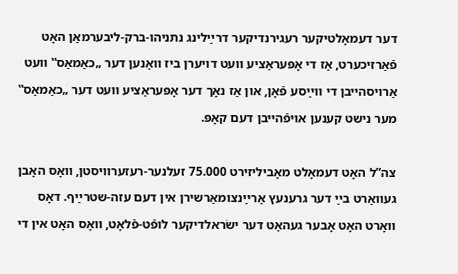דער דעמאָלטיקער רעגירנדיקער דרײַלינג נתניהו-ברק-ליבערמאַן האָט פֿאַרזיכערט, אַז די אָפּעראַציע וועט דויערן ביז וואַנען דער „כאַמאַס‟ וועט אַרויסהייבן די װײַסע פֿאָן, און אַז נאָך דער אָפּעראַציע װעט דער „כאַמאַס‟ מער נישט קענען אויפֿהייבן דעם קאָפּ.

צה”ל האָט דעמאָלט מאָביליזירט 75.000 זעלנער-רעזערוויסטן, װאָס האָבן געװאַרט בײַ דער גרענעץ אַרײַנצומאַרשירן אין דעם עזה-שטרײַף. דאָס װאָרט האָט אָבער געהאַט דער ישׂראלדיקער לופֿט-פֿלאָט, װאָס האָט אין די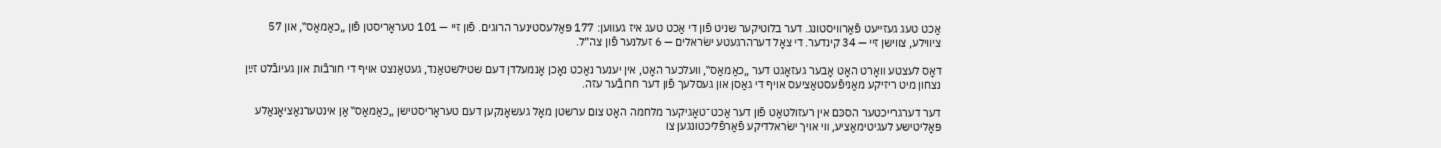אַכט טעג געזײעט פֿאַרװיסטונג. דער בלוטיקער שניט פֿון די אַכט טעג איז געװען: 177 פּאַלעסטינער הרוגים. פֿון זיי — 101 טעראָריסטן פֿון „כאַמאַס‟, און 57 ציווילע, צווישן זיי — 34 קינדער. די צאָל דערהרגעטע ישׂראלים — 6 זעלנער פֿון צה”ל.

דאָס לעצטע װאָרט האָט אָבער געזאָגט דער „כאַמאַס‟, װעלכער האָט, אין יענער נאַכט נאָכן אָנמעלדן דעם שטילשטאַנד, געטאַנצט אויף די חורבֿות און געיובֿלט זײַן נצחון מיט ריזיקע מאַניפֿעסטאַציעס אויף די גאַסן און געסלעך פֿון דער חרובֿער עזה.

דער דערגרייכטער הסכּם אין רעזולטאַט פֿון דער אַכט־טאָגיקער מלחמה האָט צום ערשטן מאָל געשאָנקען דעם טעראָריסטישן „כאַמאַס‟ אַן אינטערנאַציאָנאַלע פּאָליטישע לעגיטימאַציע, װי אויך ישׂראלדיקע פֿאַרפֿליכטונגען צו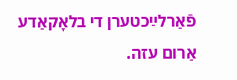פֿאַרלײַכטערן די בלאָקאַדע אַרום עזה.